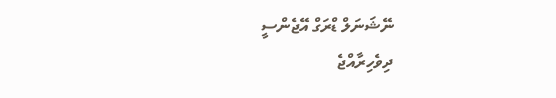ނޭޝަނަލް ޑްރަގް އޭޖެންސީ
ދިވެހިރާއްޖެ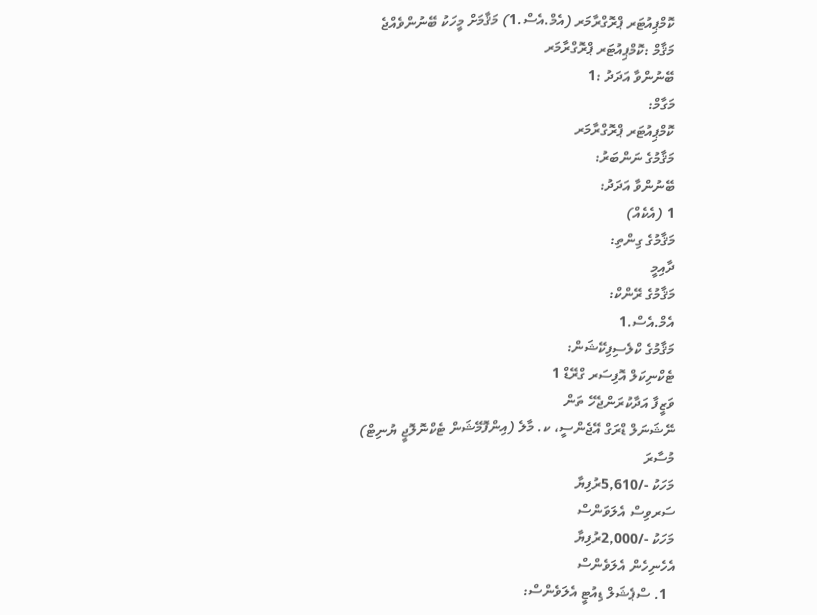ކޮމްޕިއުޓަރ ޕްރޮގްރާމަރ (އެމް.އެސް.1) މަޤާމަށް މީހަކު ބޭނުންވެއްޖެ
މަޤާމް :ކޮމްޕިއުޓަރ ޕްރޮގްރާމަރ
ބޭނުންވާ އަދަދު :1
މަގާމް:
ކޮމްޕިއުޓަރ ޕްރޮގްރާމަރ
މަޤާމުގެ ނަންބަރު:
ބޭނުންވާ އަދަދު:
1 (އެކެއް)
މަޤާމުގެ ގިންތި:
ދާއިމީ
މަޤާމުގެ ރޭންކް:
އެމް.އެސް.1
މަޤާމުގެ ކްލެސިފިކޭޝަން:
ޓެކްނިކަލް އޮފިސަރ ގްރޭޑް 1
ވަޒީފާ އަދާކުރަންޖެހޭ ތަން
ނޭޝަނަލް ޑްރަގް އޭޖެންސީ، ކ. މާލެ (އިންފޮމޭޝަން ޓެކްނޮލޮޖީ ޔުނިޓް)
މުސާރަ
މަހަކު -/5,610ރުފިޔާ
ސަރވިސް އެލަވަންސް
މަހަކު -/2,000ރުފިޔާ
އެހެނިހެން އެލަވެންސް
  1. ސްޕެޝަލް ޑިއުޓީ އެލަވެންސް: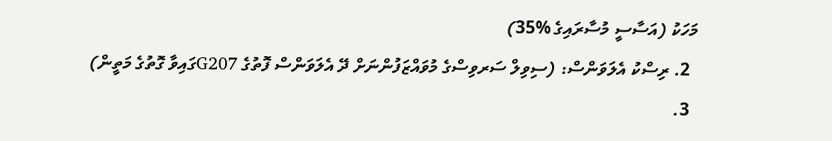މަހަކު (އަސާސީ މުސާރައިގެ %35)
  2. ރިސްކު އެލަވަންސް: (ސިވިލް ސަރވިސްގެ މުވައްޒަފުންނަށް ދޭ އެލަވަންސް ފޮތުގެ G207ގައިވާ ގޮތުގެ މަތީން)
  3.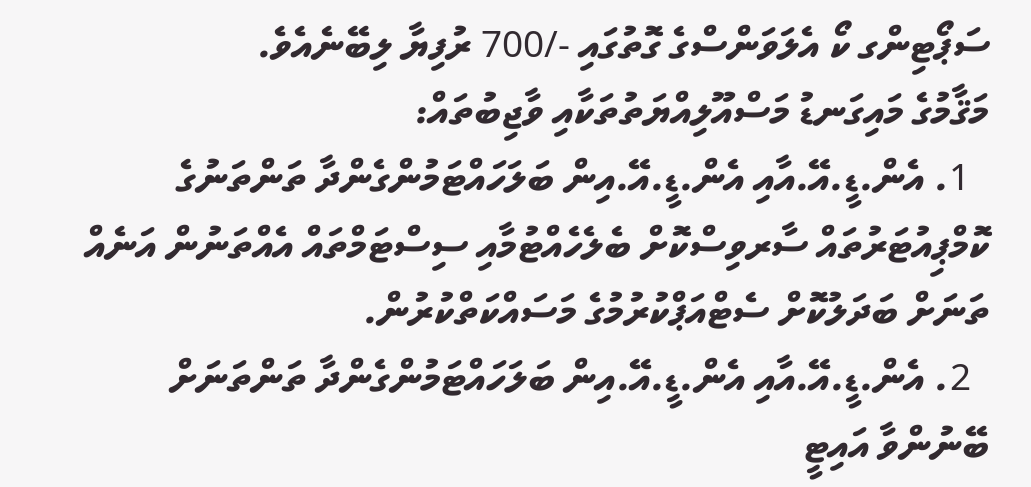ސަޕޯޓިންގ ކޯ އެލަވަންސްގެ ގޮތުގައި -/700 ރުފިޔާ ލިބޭނެއެވެ.
މަޤާމުގެ މައިގަނޑު މަސްއޫލިއްޔަތުތަކާއި ވާޖިބުތައް:
  1. އެން.ޑީ.އޭ.އާއި އެން.ޑީ.އޭ.އިން ބަލަހައްޓަމުންގެންދާ ތަންތަނުގެ ކޮމްޕިއުޓަރުތައް ސާރވިސްކޮށް ބެލެހެއްޓުމާއި ސިސްޓަމްތައް އެއްތަނުން އަނެއް ތަނަށް ބަދަލުކޮށް ސެޓްއަޕްކުރުމުގެ މަސައްކަތްކުރުން.
  2. އެން.ޑީ.އޭ.އާއި އެން.ޑީ.އޭ.އިން ބަލަހައްޓަމުންގެންދާ ތަންތަނަށް ބޭނުންވާ އައިޓީ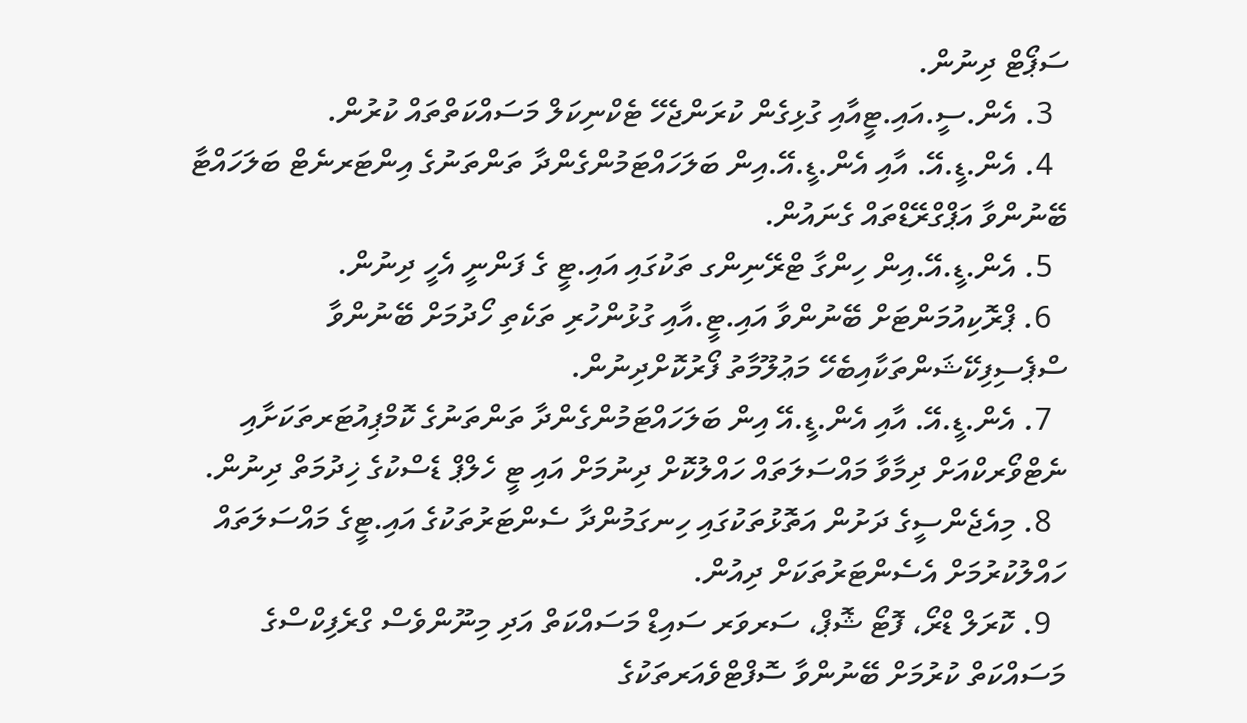ސަޕޯޓް ދިނުން.
  3. އެން.ސީ.އައި.ޓީއާއި ގުޅިގެން ކުރަންޖެހޭ ޓެކްނިކަލް މަސައްކަތްތައް ކުރުން.
  4. އެން.ޑީ.އޭ. އާއި އެން.ޑީ.އޭ.އިން ބަލަހައްޓަމުންގެންދާ ތަންތަނުގެ އިންޓަރނެޓް ބަލަހައްޓާ ބޭނުންވާ އަޕްގްރޭޑްތައް ގެނައުން.
  5. އެން.ޑީ.އޭ.އިން ހިންގާ ޓްރޭނިންގ ތަކުގައި އައި.ޓީ ގެ ފަންނީ އެހީ ދިނުން.
  6. ޕްރޮކިއުމަންޓަށް ބޭނުންވާ އައި.ޓީ.އާއި ގުޅުންހުރި ތަކެތި ހޯދުމަށް ބޭނުންވާ ސްޕެސިފިކޭޝަންތަކާއިބެހޭ މަޢުލޫމާތު ފޯރުކޮށްދިނުން.
  7. އެން.ޑީ.އޭ. އާއި އެން.ޑީ.އޭ އިން ބަލަހައްޓަމުންގެންދާ ތަންތަނުގެ ކޮމްޕިއުޓަރތަކަށާއި ނެޓްވޯރކްއަށް ދިމާވާ މައްސަލަތައް ހައްލުކޮށް ދިނުމަށް އައި ޓީ ހެލްޕް ޑެސްކުގެ ޚިދުމަތް ދިނުން.
  8. މިއެޖެންސީގެ ދަށުން އަތޮޅުތަކުގައި ހިނގަމުންދާ ސެންޓަރުތަކުގެ އައި.ޓީގެ މައްސަލަތައް   ހައްލުކުރުމަށް އެސެންޓަރުތަކަށް ދިއުން.
  9. ކޮރަލް ޑްރޯ، ފޮޓޯ ޝޮޕް، ސަރވަރ ސައިޑް މަސައްކަތް އަދި މިނޫންވެސް ގްރެފިކްސްގެ މަސައްކަތް ކުރުމަށް ބޭނުންވާ ސޮފްޓްވެއަރތަކުގެ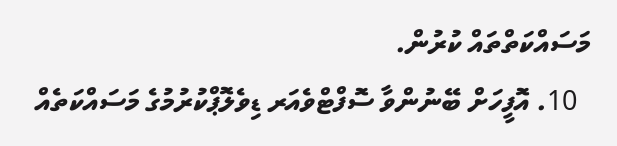މަސައްކަތްތައް ކުރުން.
  10. އޮފީހަށް ބޭނުންވާ ސޮފްޓްވެއަރ ޑިވެލޮޕްކުރުމުގެ މަސައްކަތެއް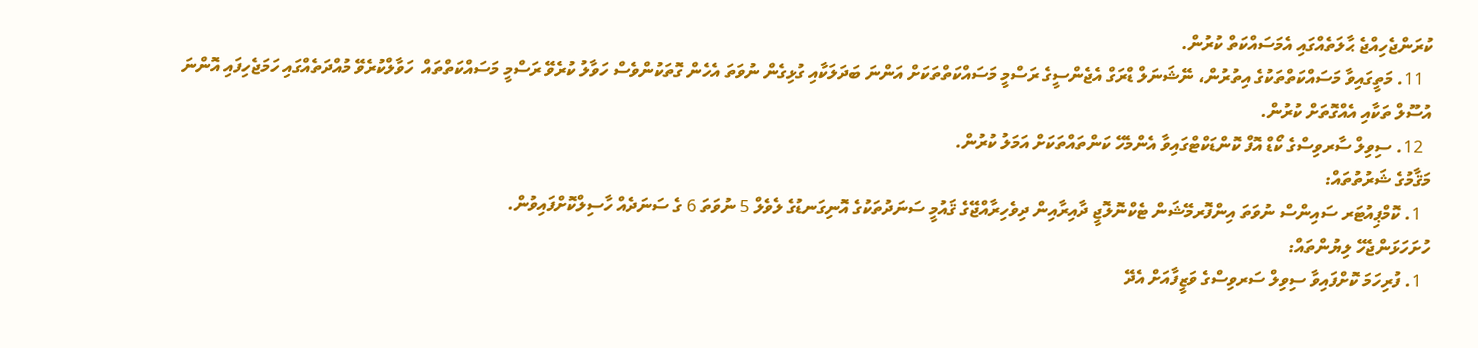ކުރަންޖެހިއްޖެ ޙާލަތެއްގައި އެމަސައްކަތް ކުރުން.
  11. މަތީގައިވާ މަސައްކަތްތަކުގެ އިތުރުން، ނޭޝަނަލް ޑްރަގް އެޖެންސީގެ ރަސްމީ މަސައްކަތްތަކަށް އަންނަ ބަދަލަކާއި ގުޅިގެން ނުވަތަ އެހެން ގޮތަކުންވެސް ހަވާލު ކުރެވޭ ރަސްމީ މަސައްކަތްތައް  ހަވާލްކުރެވޭ މުއްދަތެއްގައި ހަމަޖެހިފައި އޮންނަ އުސޫލް ތަކާއި އެއްގޮތަށް ކުރުން.
  12. ސިވިލް ސާރވިސްގެ ކޯޑް އޮފް ކޮންޑަކްޓްގައިވާ އެންމެހޭ ކަންތައްތަކަށް އަމަލު ކުރުން.
މަޤާމުގެ ޝަރުތުތައް:
  1. ކޮމްޕިއުޓަރ ސައިންސް ނުވަތަ އިންފޮރމޭޝަން ޓެކްނޮލޮޖީ ދާއިރާއިން ދިވެހިރާއްޖޭގެ ޤައުމީ ސަނަދުތަކުގެ އޮނިގަނޑުގެ ލެވެލް 5 ނުވަތަ 6 ގެ ސަނަދެއް ހާސިލްކޮށްފައިވުން.
ހުށަހަޅަންޖެހޭ ލިޔުންތައް:
  1. ފުރިހަމަ ކޮށްފައިވާ ސިވިލް ސަރވިސްގެ ވަޒީފާއަށް އެދޭ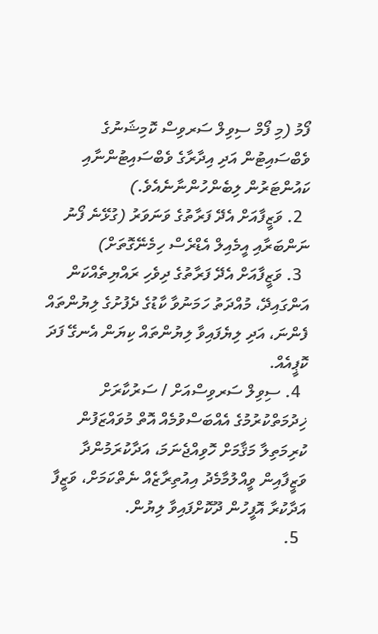ފޯމު (މި ފޯމް ސިވިލް ސަރވިސް ކޮމިޝަނުގެ ވެބްސައިޓުން އަދި އިދާރާގެ ވެބްސައިޓުންނާއި ކައުންޓަރުން ލިބެންހުންނާނެއެވެ.)
  2. ވަޒީފާއަށް އެދޭ ފަރާތުގެ ވަނަވަރު (ގުޅޭނެ ފޯނު ނަންބަރާއި އީމެއިލް އެޑްރެސް ހިމެނޭގޮތަށް)
  3. ވަޒީފާއަށް އެދޭ ފަރާތުގެ ދިވެހި ރައްޔިތެއްކަން އަންގައިދޭ، މުއްދަތު ހަމަނުވާ ކާޑުގެ ދެފުށުގެ ލިޔުންތައް ފެންނަ، އަދި ލިޔެފައިވާ ލިޔުންތައް ކިޔަން އެނގޭ ފަދަ ކޮޕީއެއް.
  4. ސިވިލް ސަރވިސްއަށް / ސަރުކާރަށް ޚިދުމަތްކުރުމުގެ އެއްބަސްވުމެއް އޮތް މުވައްޒަފުން ކުރިމަތިލާ މަޤާމަށް ހޮވިއްޖެނަމަ، އަދާކުރަމުންދާ ވަޒީފާއިން ވީއްލުމާމެދު އިއުތިރާޒެއް ނެތްކަމަށް، ވަޒީފާ އަދާކުރާ އޮފީހުން ދޫކޮށްފައިވާ ލިޔުން.
  5.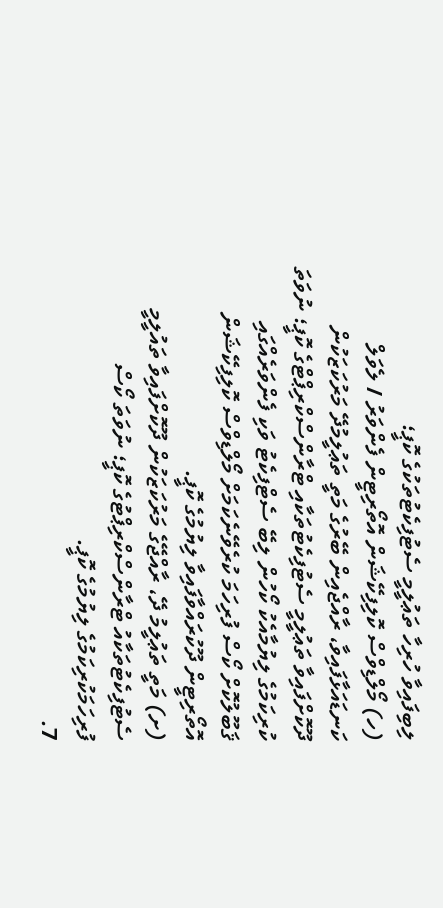ލިބިފައިވާ ހުރިހާ ތަޢުލީމީ ސެޓުފިކެޓުތަކުގެ ކޮޕީ؛
(ހ) މޯލްޑިވްސް ކޮލިފިކޭޝަން އޮތޯރިޓީން ފެންވަރު / ލެވަލް ކަނޑައަޅާފައިވާ، ރާއްޖެއިން ބޭރުގެ މަތީ ތަޢުލީމުދޭ މަރުކަޒަކުން ދޫކޮށްފައިވާ ތަޢުލީމީ ސެޓުފިކެޓުތަކާއި ޓްރާންސްކްރިޕްޓްގެ ކޮޕީ؛ ނުވަތަ ކުރިކަމުގެ ލިޔުމާއެކު ކޯހުން ލިބޭ ސެޓްފިކެޓު ވަކި ފެންވަރެއްގައި ޤަބޫލުކޮށް ކޯސް ފުރިހަމަ ކުރެވޭނެކަމަށް މޯލްޑިވްސް ކޮލިފިކޭޝަން އޮތޯރިޓީން ދޫކުރައްވާފައިވާ ލިޔުމުގެ ކޮޕީ.
(ށ) މަތީ ތަޢުލީމު ދޭ، ރާއްޖޭގެ މަރުކަޒަކުން ދޫކޮށްފައިވާ ތައުލީމީ ސެޓުފިކެޓުތަކާއު ޓްރާންސްކްރިޕްޓުގެ ކޮޕީ؛ ނުވަތަ ކޯސް ފުރިހަމަކުރިކަމުގެ ލިޔުމުގެ ކޮޕީ.
7.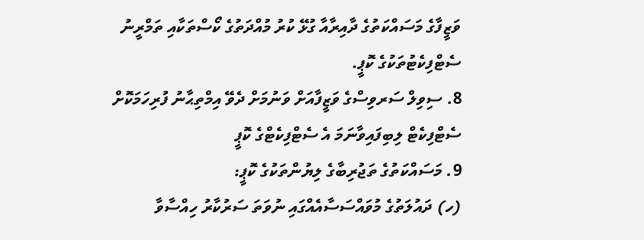ވަޒީފާގެ މަސައްކަތުގެ ދާއިރާއާ ގުޅޭ ކުރު މުއްދަތުގެ ކޯސްތަކާއި ތަމްރީނު ސެޓްފިކެޓުތަކުގެ ކޮޕީ.
8. ސިވިލް ސަރވިސްގެ ވަޒީފާއަށް ވަނުމަށް ދެވޭ އިމްތިޙާނު ފުރިހަމަކޮށް ސެޓްފިކެޓް ލިބިފައިވާނަމަ އެ ސެޓްފިކެޓްގެ ކޮޕީ
9. މަސައްކަތުގެ ތަޖުރިބާގެ ލިޔުންތަކުގެ ކޮޕީ:
(ހ) ދައުލަތުގެ މުވައްސަސާއެއްގައި ނުވަތަ ސަރުކާރު ހިއްސާވާ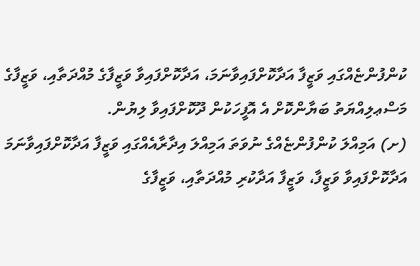ކުންފުންޏެއްގައި ވަޒީފާ އަދާކޮށްފައިވާނަމަ، އަދާކޮށްފައިވާ ވަޒީފާގެ މުއްދަތާއި، ވަޒީފާގެ މަސްޢލިއްޔަތު ބަޔާންކޮށް އެ އޮފީހަކުން ދޫކޮށްފައިވާ ލިޔުން.
(ށ) އަމިއްލަ ކުންފުންޏެއްގެ ނުވަތަ އަމިއްލަ އިދާރާއެއްގައި ވަޒީފާ އަދާކޮށްފައިވާނަމަ އަދާކޮށްފައިވާ ވަޒީފާ، ވަޒީފާ އަދާކުރި މުއްދަތާއި، ވަޒީފާގެ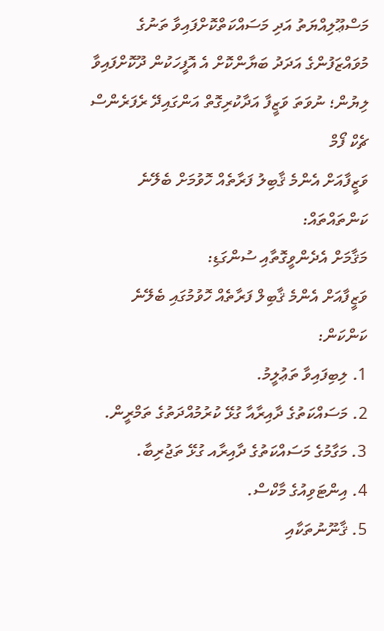މަސްޢޫލިއްޔަތު އަދި މަސައްކަތްކޮށްފައިވާ ތަނުގެ މުވައްޒަފުންގެ އަދަދު ބަޔާންކޮށް އެ އޮފީހަކުން ދޫކޮށްފައިވާ ލިޔުން؛ ނުވަތަ ވަޒީފާ އަދާކުރިގޮތް އަންގައިދޭ ރެފަރެންސް ޗެކް ފޯމް
ވަޒީފާއަށް އެންމެ ޤާބިލު ފަރާތެއް ހޮވުމަށް ބެލޭނެ ކަންތައްތައް:
މަޤާމަށް އެދެންވީގޮތާއި ސުންގަޑި:
ވަޒީފާއަށް އެންމެ ޤާބިލް ފަރާތެއް ހޮވުމުގައި ބެލޭނެ ކަންކަން:
1. ލިބިފައިވާ ތަޢުލީމު.
2. މަސައްކަތުގެ ދާއިރާއާ ގުޅޭ ކުރުމުއްދަތުގެ ތަމްރީން.
3. މަގާމުގެ މަސައްކަތުގެ ދާއިރާއ ގުޅޭ ތަޖުރިބާ.
4. އިންޓަވިއުގެ މާކްސް.
5. ޤާނޫނުތަކާއި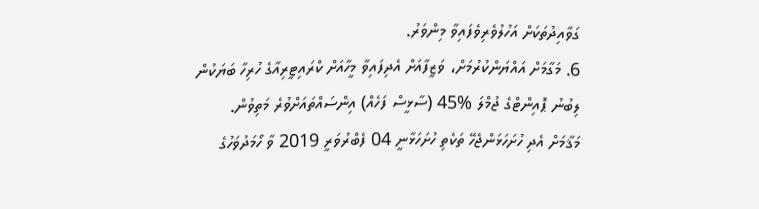ގަވާއިދުތަކަށް އަހުލުވެރިވެފައިވާ މިންވަރު.
6. މަގާމަށް އައްޔަންކުރުމަށް، ވަޒީފާއަށް އެދިފައިވާ މީހާއަށް ކްރައިޓީރިއާގެ ހުރިހާ ބަޔަކުން ލިބުނު ޕޮއިންޓްގެ ޖުމްލަ %45 (ސާޅީސް ފަހެއް) އިންސައްތައަށްވުރެ މަތިވުން.
މަޤާމަށް އެދި ހުށަހަޅަންޖެހޭ ތަކެތި ހުށަހަޅާނީ 04 ފެބްރުވަރީ 2019 ވާ ހޯމަދުވަހުގެ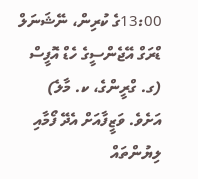13:00ގެ ކުރިން، ނޭޝަނަލް ޑްރަގް އޭޖެންސީގެ ހެޑް އޮފީސް (ގ. ގްރީންގެ، ކ. މާލެ) އަށެވެ. ވަޒީފާއަށް އެދޭ ފޯމާއި ލިޔުންތައް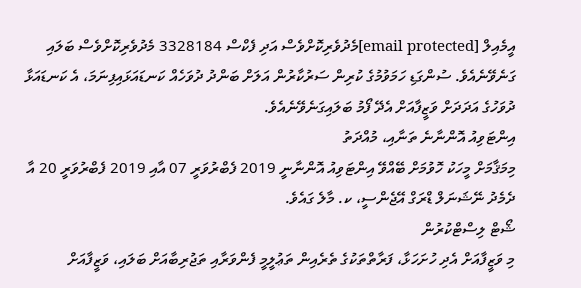އީމެއިލް [email protected]މެދުވެރިކޮށްވެސް އަދި ފެކްސް 3328184 މެދުވެރިކޮށްވެސް ބަލައި ގަނެވޭނެއެވެ. ސުންގަޑި ހަމަވުމުގެ ކުރިން ސަރުކާރުން އަލަށް ބަންދު ދުވަހެއް ކަނޑައަޅައިފިނަމަ، އެ ކަނޑައަޅާ ދުވަހުގެ އަދަދަށް ވަޒީފާއަށް އެދޭ ފޯމު ބަލައިގަނެވޭނެއެވެ.
އިންޓަވިއު އޮންނާނެ ތަނާއި، މުއްދަތު
މިމަޤާމަށް މީހަކު ހޮވުމަށް ބޭއްވޭ އިންޓަވިއު އޮންނާނީ 2019 ފެބްރުވަރީ 07 އާއި 2019 ފެބްރުވަރީ 20 އާ ދެމެދު ނޭޝަނަލް ޑްރަގް އޭޖެންސީ، ކ. މާލެ ގައެވެ.
ޝޯޓް ލިސްޓްކުރުން
މި ވަޒީފާއަށް އެދި ހުށަހަޅާ، ފަރާތްތަކުގެ ތެރެއިން ތަޢުލީމީ ފެންވަރާއި ތަޖުރިބާއަށް ބަލައި، ވަޒީފާއަށް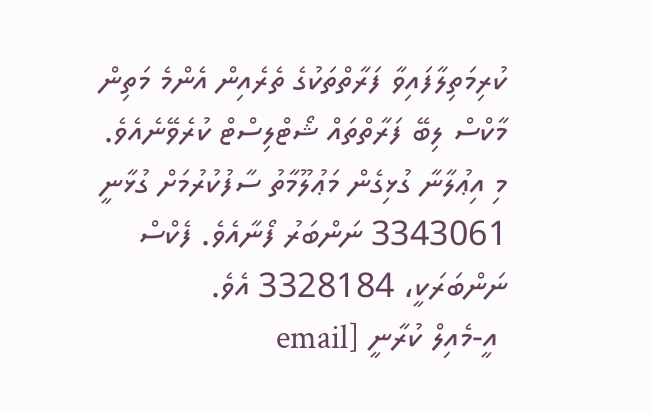ކުރިމަތިލާފައިވާ ފަރާތްތަކުގެ ތެރެއިން އެންމެ މަތިން މާކްސް ލިބޭ ފަރާތްތައް ޝޯޓްލިސްޓް ކުރެވޭނެއެވެ.
މި އިޢުލާނާ ގުޅިގެން މަޢުލޫމާތު ސާފުކުރުމަށް ގުޅާނީ 3343061 ނަންބަރު ފޯނާއެވެ. ފެކްސް ނަންބަރަކީ، 3328184 އެވެ.
 އީ-މެއިލް ކުރާނީ [email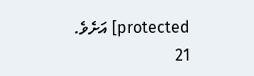protected] އަށެވެ.
21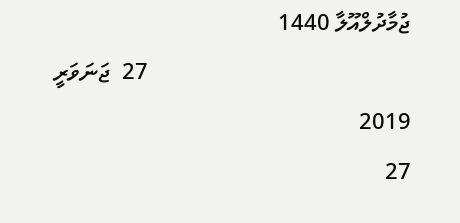ޖުމާދުލްއޫލާ 1440
                                              27  ޖަނަވަރީ 2019
27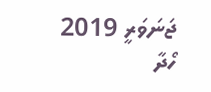ޖަނަވަރީ 2019
ހޯދާ